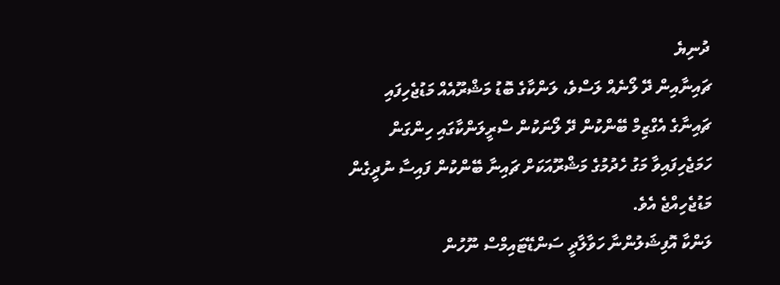ދުނިޔެ
ޗައިނާއިން ދޭ ލޯނެއް ލަސްވެ، ލަންކާގެ ބޮޑު މަޝްރޫއެއް މަޑުޖެހިފައި
ޗައިނާގެ އެގްޒިމް ބޭންކުން ދޭ ލޯނަކުން ސްރީލަންކާގައި ހިންގަން ހަމަޖެހިފައިވާ މަގު ހެދުމުގެ މަޝްރޫއަކަށް ޗައިނާ ބޭންކުން ފައިސާ ނުދީގެން މަޑުޖެހިއްޖެ އެވެ.
ލަންކާ އޮފިޝަލުންނާ ހަވާލާދީ ސަންޑޭޓައިމްސް ނޫހުން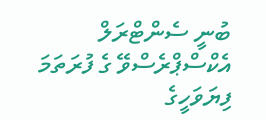ބުނީ ސެންޓްރަލް އެކްސްޕްރެސްވޭ ގެ ފުރަތަމަ ފިޔަވަހީގެ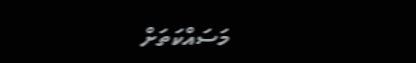މަސައްކަތަށް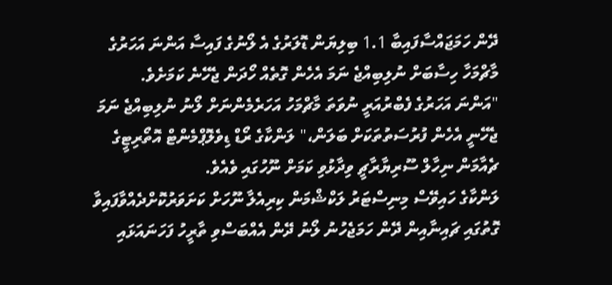ދޭން ހަމަޖައްސާފައިބާ 1.1 ބިލިޔަން ޑޮލަރުގެ އެ ލޯނުގެ ފައިސާ އަންނަ އަހަރުގެ މާޗްމަހާ ހިސާބަށް ނުލިބިއްޖެ ނަމަ އެހެން ގޮތެއް ހޯދަން ޖެހޭނެ ކަމަށެވެ.
"އަންނަ އަހަރުގެ ފެބްރުއަރީ ނުވަތަ މާޗްމަހު އަހަރެމެންނަށް ލޯނު ނުލިބިއްޖެ ނަމަ ޖެހޭނީ އެހެން ފުރުސަތުތަކަށް ބަލަން،" ލަންކާގެ ރޯޑް ޑިވެލޮޕްމެންޓް އޮތޯރިޓީގެ ޗެއާމަން ނިހާލް ސޫރިޔާރާޗީ ވިދާޅުވި ކަމަށް ނޫހުގައި ވެއެވެ.
ލަންކާގެ ހައިވޭސް މިނިސްޓަރު ލަކްޝްމަން ކިރިއެލާ ނޫހަށް ކަށަވަރުކޮށްދެއްވާފައިވާ ގޮތުގައި ޗައިނާއިން ދޭން ހަމަޖެހުނު ލޯނު ދޭން އެއްބަސްވި ތާރީހު ފަހަނައަޅައި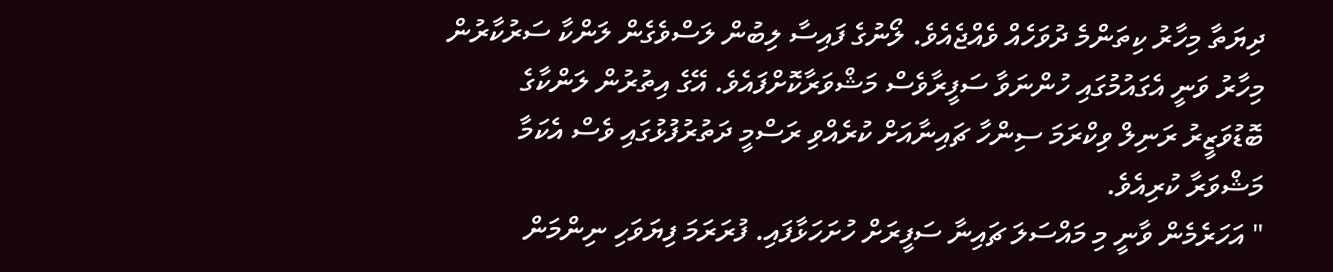ދިޔަތާ މިހާރު ކިތަންމެ ދުވަހެއް ވެއްޖެއެވެ. ލޯނުގެ ފައިސާ ލިބުން ލަސްވެގެން ލަންކާ ސަރުކާރުން މިހާރު ވަނީ އެގައުމުގައި ހުންނަވާ ސަފީރާވެސް މަޝްވަރާކޮށްފައެވެ. އޭގެ އިތުރުން ލަންކާގެ ބޮޑުވަޒީރު ރަނިލް ވިކްރަމަ ސިންހާ ޗައިނާއަށް ކުރެއްވި ރަސްމީ ދަތުރުފުޅުގައި ވެސް އެކަމާ މަޝްވަރާ ކުރިއެވެ.
" އަހަރެމެން ވާނީ މި މައްސަލަ ޗައިނާ ސަފީރަށް ހުށަހަޅާފައި. ފުރަރަމަ ފިޔަވަހި ނިންމަން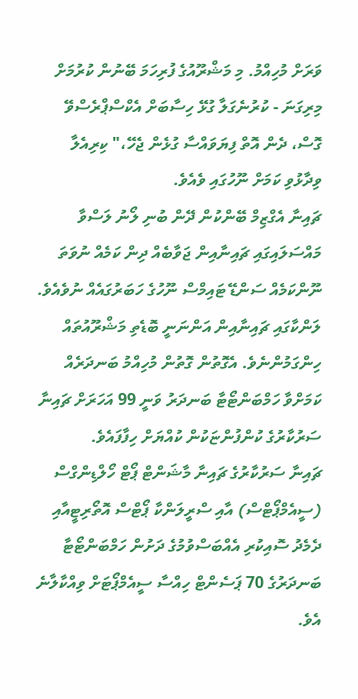ވަރަށް މުހިއްމު. މި މަޝްރޫއުގެ ފުރިހަމަ ބޭނުން ކުރުމަށް މިރިގަނަ - ކުރުނެގަލާ ގުޅޭ ހިސާބަށް އެކްސްޕްރެސްވޭ ގޮސް، ދެން އޮތް ފިޔަވައްސާ ގުޅެން ޖެހޭ،" ކިރިއެލާ ވިދާޅުވި ކަމަށް ނޫހުގައި ވެއެވެ.
ޗައިނާ އެގްޒިމް ބޭންކުން ދޭން ބުނި ލޯނު ލަސްވާ މައްސަލައިގައި ޗައިނާއިން ޖަވާބެއް ދިން ކަމެއް ނުވަތަ ނޫންކަމެއް ސަންޑޭ ޓައިމްސް ނޫހުގެ ހަބަރުގައެއް ނުވެއެވެ.
ލަންކާގައި ޗައިނާއިން އަންނަނީ ބޮޑެތި މަޝްރޫއުތައް ހިންގަމުންނެވެ. އެގޮތުން ގޮތުން މުހިއްމު ބަނދަރެއް ކަމަށްވާ ހަމްބަންޓޯޓާ ބަނދަރު ވަނީ 99 އަހަރަށް ޗައިނާ ސަރުކާރުގެ ކުންފުންޏަކުން ކުއްޔަށް ހިފާފައެވެ.
ޗައިނާ ސަރުކާރުގެ ޗައިނާ މާޝަންޓް ޕޯޓް ހޯލްޑިންގްސް (ސީއެމްޕޯޓްސް) އާއި ސްރީލަންކާ ޕޯޓްސް އޮތޯރިޓީއާއި ދެމެދު ސޮއިކުރި އެއްބަސްވުމުގެ ދަށުން ހަމްބަންޓޯޓާ ބަނދަރުގެ 70 ޕަސެންޓް ހިއްސާ ސީއެމްޕޯޓަށް ވިއްކާލާނެ އެވެ.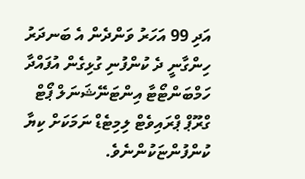އަދި 99 އަހަރު ވަންދެން އެ ބަނދަރު ހިންގާނީ ދެ ކުންފުނި ގުޅިގެން އުފައްދާ ހަމްބަންޓޯޓާ އިންޓަނޭޝަނަލް ޕޯޓް ގްރޫޕް ޕްރައިވެޓް ލިމިޓެޑް ނަމަކަށް ކިޔާ ކުންފުންޏަކުންނެވެ.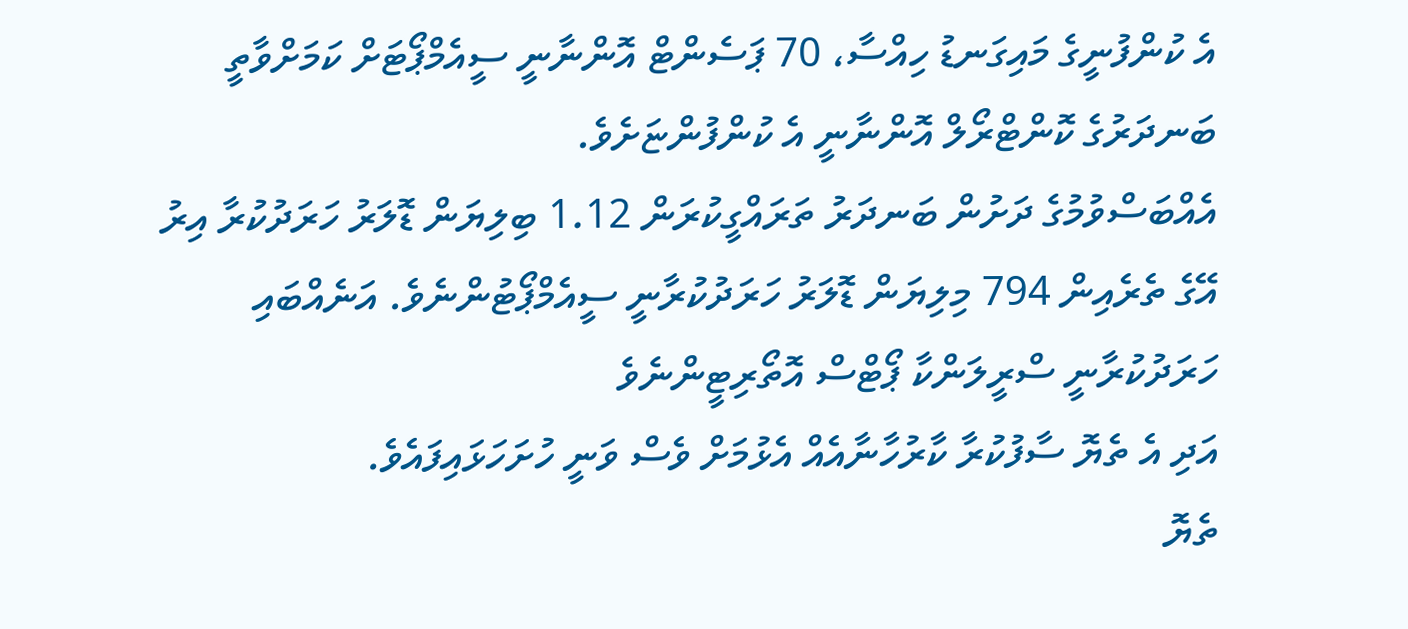އެ ކުންފުނީގެ މައިގަނޑު ހިއްސާ، 70 ޕަސެންޓް އޮންނާނީ ސީއެމްޕޯޓަށް ކަމަށްވާތީ ބަނދަރުގެ ކޮންޓްރޯލް އޮންނާނީ އެ ކުންފުންޏަށެވެ.
އެއްބަސްވުމުގެ ދަށުން ބަނދަރު ތަރައްގީކުރަން 1.12 ބިލިޔަން ޑޮލަރު ހަރަދުކުރާ އިރު އޭގެ ތެރެއިން 794 މިލިޔަން ޑޮލަރު ހަރަދުކުރާނީ ސީއެމްޕޯޓުންނެވެ. އަނެއްބައި ހަރަދުކުރާނީ ސްރީލަންކާ ޕޯޓްސް އޮތޯރިޓީންނެވެ
އަދި އެ ތެޔޮ ސާފުކުރާ ކާރުހާނާއެއް އެޅުމަށް ވެސް ވަނީ ހުށަހަޅައިފައެވެ.
ތެޔޮ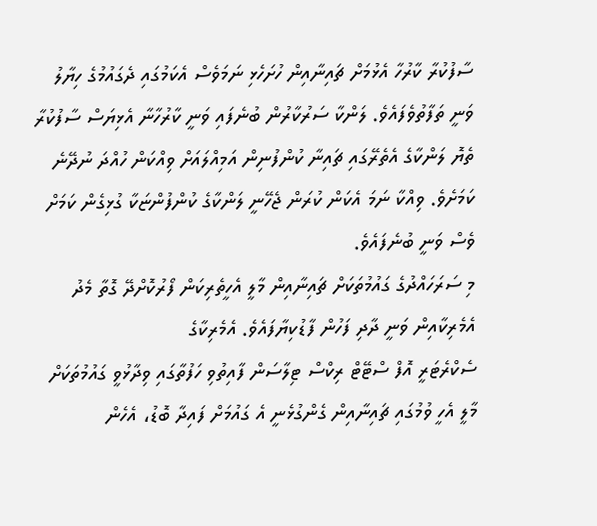ސާފުކުރާ ކާރުހާ އެޅުމަށް ޗައިނާއިން ހުށަހެޅި ނަމަވެސް އެކަމުގައި ދެގައުމުގެ ހިޔާލު ވަނީ ތަފާތުވެފައެވެ. ލަންކާ ސަރުކާރުން ބުނެފައި ވަނީ ކާރުހާނާ އެޅިޔަސް ސާފުކުރާ ތެޔޮ ލަންކާގެ އެތެރޭގައި ޗައިނާ ކުންފުނިން އަމިއްލައަށް ވިއްކަން ހުއްދަ ނުދޭނެ ކަމަށެވެ. ވިއްކާ ނަމަ އެކަން ކުރަން ޖެހޭނީ ލަންކާގެ ކުންފުންޏަކާ ގުޅިގެން ކަމަށް ވެސް ވަނީ ބުނެފައެވެ.
މި ސަރަހައްދުގެ ގައުމުތަކަށް ޗައިނާއިން މާލީ އެހީތެރިކަން ފޯރުކޮށްދޭ ގޮތާ މެދު އެމެރިކާއިން ވަނީ ދާދި ފަހުން ފާޑުކިޔާފައެވެ. އެމެރިކާގެ
ސެކްރެޓަރީ އޮފް ސްޓޭޓް ރިކްސް ޓިލާސަން ފާއިތުވި ހަފުތާގައި ވިދާޅުވީ ގައުމުތަކަށް މާލީ އެހީ ވުމުގައި ޗައިނާއިން ގެންގުޅެނީ އެ ގައުމަށް ފައިދާ ބޮޑު، އެހެން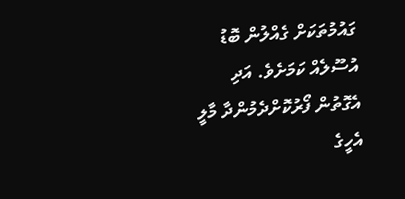ގައުމުތަކަށް ގެއްލުން ބޮޑު އުސޫލެއް ކަމަށެވެ. އަދި އެގޮތުން ފޯރުކޮށްދެމުންދާ މާލީ އެހީގެ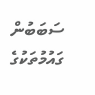ސަބަބުން ގައުމުތަކުގެ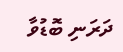ދަރަނި ބޮޑުވާ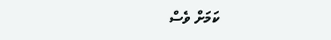ކަމަށް ވެސް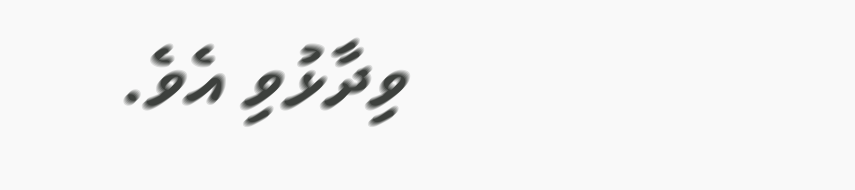ވިދާޅުވި އެވެ.